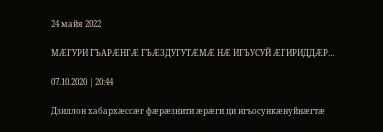24 майя 2022

МÆГУРИ ГЪАРÆНГÆ ГЪÆЗДУГУТÆМÆ НÆ ИГЪУСУЙ ÆГИРИДДÆР…

07.10.2020 | 20:44

Дзиллон хабархæссæг фæрæзнити æрæги ци игъосункæнуйнæгтæ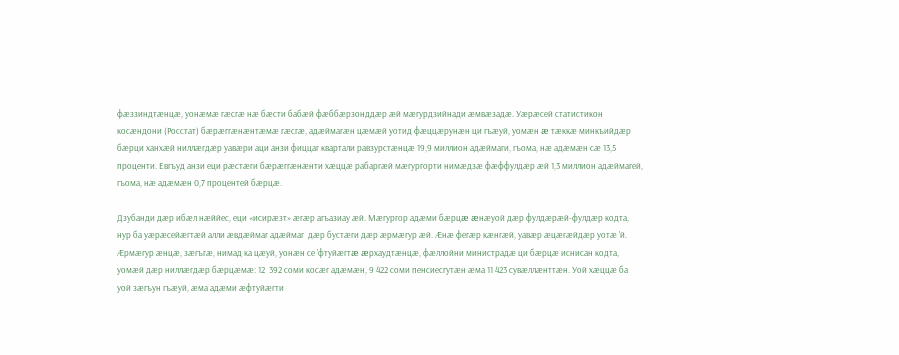фæззиндтæнцæ, уонæмæ гæсгæ нæ бæсти бабæй фæббæрзонддæр æй мæгурдзийнади æмвæзадæ. Уæрæсей статистикон косæндони (Росстат) бæрæггæнæнтæмæ гæсгæ, адæймагæн цæмæй уотид фæццæрунæн ци гъæуй, уомæн æ тæккæ минкъийдæр бæрци ханхæй ниллæгдæр уавæри аци анзи фиццаг квартали равзурстæнцæ 19,9 миллион адæймаги, гъома, нæ адæмæн сæ 13,5 проценти. Евгъуд анзи еци рæстæги бæрæггæнæнти хæццæ рабаргæй мæгургорти нимæдзæ фæффулдæр æй 1,3 миллион адæймагей, гъома, нæ адæмæн 0,7 процентей бæрцæ.

Дзубанди дæр ибæл нæййес, еци «исирæзт» æгæр агъазиау æй. Мæгургор адæми бæрцæ æнæуой дæр фулдæрæй-фулдæр кодта, нур ба уæрæсейæгтæй алли æвдæймаг адæймаг  дæр бустæги дæр æрмæгур æй. Æнæ фегæр кæнгæй, уавæр æцæгæйдæр уотæ ’й. Æрмæгур æнцæ, зæгъгæ, нимад ка цæуй, уонæн се ’фтуйæгтæ æрхаудтæнцæ, фæллойни министрадæ ци бæрцæ иснисан кодта, уомæй дæр ниллæгдæр бæрцæмæ: 12  392 соми косæг адæмæн, 9 422 соми пенсиесгутæн æма 11 423 сувæллæнттæн. Уой хæццæ ба  уой зæгъун гъæуй, æма адæми æфтуйæгти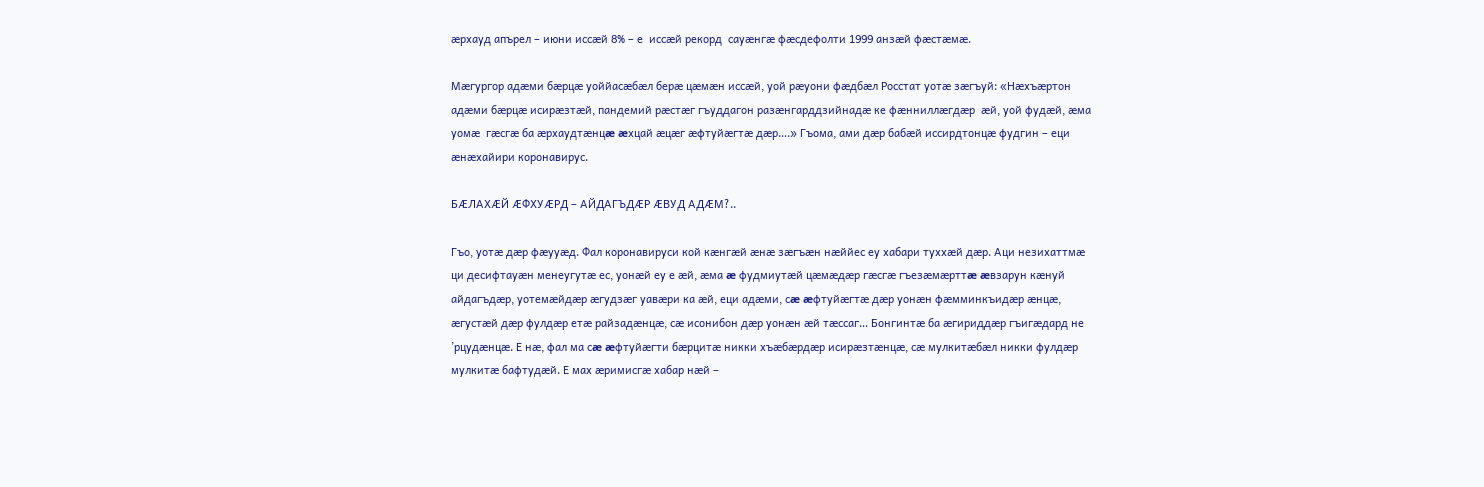æрхауд апърел – июни иссæй 8% – е  иссæй рекорд  сауæнгæ фæсдефолти 1999 анзæй фæстæмæ.

Мæгургор адæми бæрцæ уоййасæбæл берæ цæмæн иссæй, уой рæуони фæдбæл Росстат уотæ зæгъуй: «Нæхъæртон адæми бæрцæ исирæзтæй, пандемий рæстæг гъуддагон разæнгарддзийнадæ ке фæнниллæгдæр  æй, уой фудæй, æма уомæ  гæсгæ ба æрхаудтæнцæ æхцай æцæг æфтуйæгтæ дæр….» Гъома, ами дæр бабæй иссирдтонцæ фудгин – еци æнæхайири коронавирус.

БÆЛАХÆЙ ÆФХУÆРД – АЙДАГЪДÆР ÆВУД АДÆМ?..

Гъо, уотæ дæр фæууæд. Фал коронавируси кой кæнгæй æнæ зæгъæн нæййес еу хабари туххæй дæр. Аци незихаттмæ ци десифтауæн менеугутæ ес, уонæй еу е æй, æма æ фудмиутæй цæмæдæр гæсгæ гъезæмæрттæ æвзарун кæнуй айдагъдæр, уотемæйдæр æгудзæг уавæри ка æй, еци адæми, сæ æфтуйæгтæ дæр уонæн фæмминкъидæр æнцæ, æгустæй дæр фулдæр етæ райзадæнцæ, сæ исонибон дæр уонæн æй тæссаг… Бонгинтæ ба æгириддæр гъигæдард не ’рцудæнцæ. Е нæ, фал ма сæ æфтуйæгти бæрцитæ никки хъæбæрдæр исирæзтæнцæ, сæ мулкитæбæл никки фулдæр мулкитæ бафтудæй. Е мах æримисгæ хабар нæй –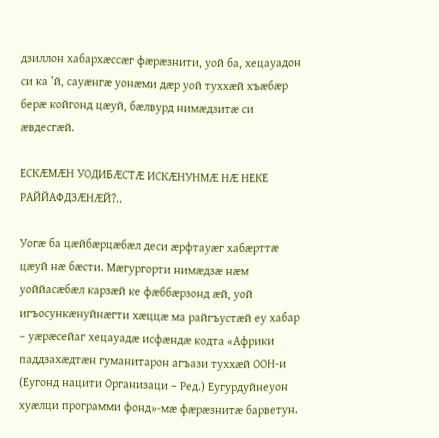дзиллон хабархæссæг фæрæзнити, уой ба, хецауадон си ка ’й, сауæнгæ уонæми дæр уой туххæй хъæбæр берæ койгонд цæуй, бæлвурд нимæдзитæ си æвдесгæй.

ЕСКÆМÆН УОДИБÆСТÆ ИСКÆНУНМÆ НÆ НЕКЕ РАЙЙАФДЗÆНÆЙ?..

Уогæ ба цæйбæрцæбæл деси æрфтауæг хабæрттæ цæуй нæ бæсти. Мæгургорти нимæдзæ нæм уоййасæбæл карзæй ке фæббæрзонд æй, уой игъосункæнуйнæгти хæццæ ма райгъустæй еу хабар – уæрæсейаг хецауадæ исфæндæ кодта «Африки паддзахæдтæн гуманитарон агъази туххæй ООН-и (Еугонд нацити Организаци – Ред.) Еугурдуйнеуон хуæлци программи фонд»-мæ фæрæзнитæ барветун.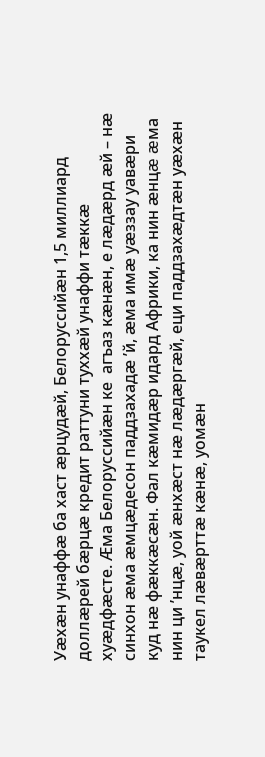Уæхæн унаффæ ба хаст æрцудæй, Белоруссийæн 1,5 миллиард доллæрей бæрцæ кредит раттуни туххæй унаффи тæккæ хуæдфæсте. Æма Белоруссийæн ке  агъаз кæнæн, е лæдæрд æй – нæ синхон æма æмцæдесон паддзахадæ ’й, æма имæ уæззау уавæри куд нæ фæккæсæн. Фал кæмидæр идард Африки, ка нин æнцæ æма нин ци ’нцæ, уой æнхæст нæ лæдæргæй, еци паддзахæдтæн уæхæн таукел лæвæрттæ кæнæ, уомæн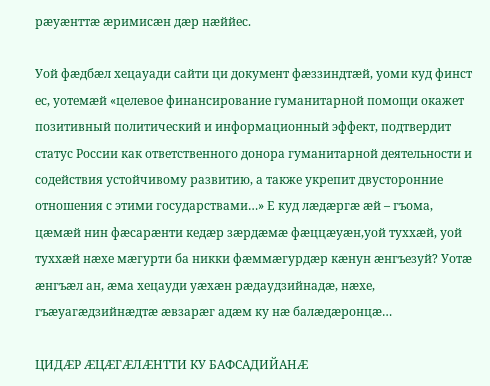рæуæнттæ æримисæн дæр нæййес.

Уой фæдбæл хецауади сайти ци документ фæззиндтæй, уоми куд финст ес, уотемæй «целевое финансирование гуманитарной помощи окажет позитивный политический и информационный эффект, подтвердит статус России как ответственного донора гуманитарной деятельности и содействия устойчивому развитию, а также укрепит двусторонние отношения с этими государствами…» Е куд лæдæргæ æй – гъома, цæмæй нин фæсарæнти кедæр зæрдæмæ фæццæуæн,уой туххæй, уой туххæй нæхе мæгурти ба никки фæммæгурдæр кæнун æнгъезуй? Уотæ æнгъæл ан, æма хецауди уæхæн рæдаудзийнадæ, нæхе, гъæуагæдзийнæдтæ æвзарæг адæм ку нæ балæдæронцæ…

ЦИДÆР ÆЦÆГÆЛÆНТТИ КУ БАФСАДИЙАНÆ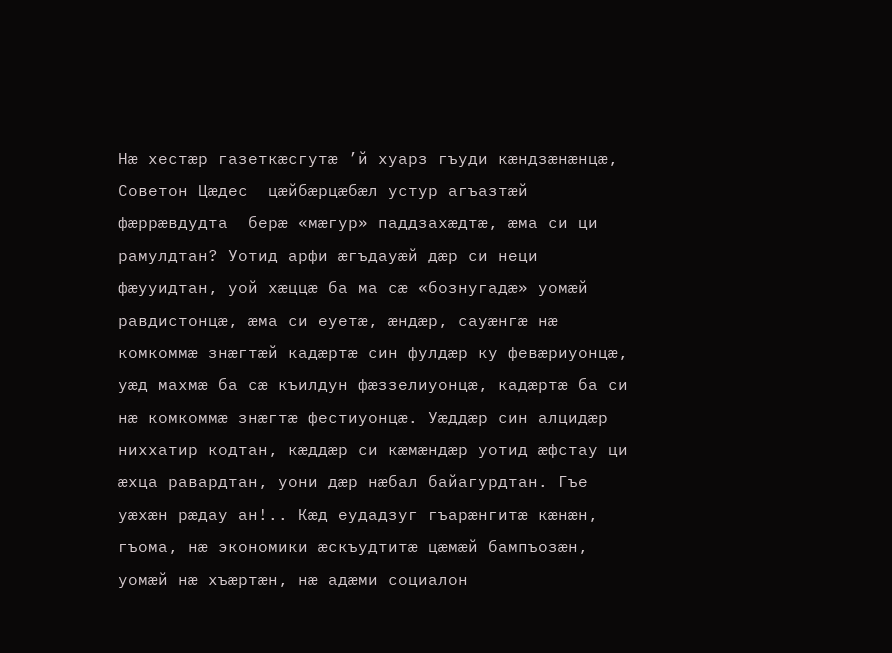Нæ хестæр газеткæсгутæ ’й хуарз гъуди кæндзæнæнцæ, Советон Цæдес  цæйбæрцæбæл устур агъазтæй фæррæвдудта  берæ «мæгур» паддзахæдтæ, æма си ци рамулдтан? Уотид арфи æгъдауæй дæр си неци фæууидтан, уой хæццæ ба ма сæ «бознугадæ» уомæй равдистонцæ, æма си еуетæ, æндæр, сауæнгæ нæ комкоммæ знæгтæй кадæртæ син фулдæр ку февæриуонцæ, уæд махмæ ба сæ къилдун фæззелиуонцæ, кадæртæ ба си нæ комкоммæ знæгтæ фестиуонцæ. Уæддæр син алцидæр ниххатир кодтан, кæддæр си кæмæндæр уотид æфстау ци æхца равардтан, уони дæр нæбал байагурдтан. Гъе уæхæн рæдау ан!.. Кæд еудадзуг гъарæнгитæ кæнæн, гъома, нæ экономики æскъудтитæ цæмæй бампъозæн, уомæй нæ хъæртæн, нæ адæми социалон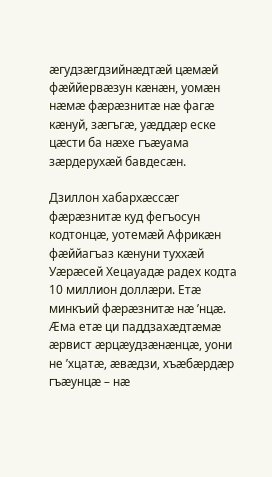æгудзæгдзийнæдтæй цæмæй фæййервæзун кæнæн, уомæн нæмæ фæрæзнитæ нæ фагæ кæнуй, зæгъгæ, уæддæр еске цæсти ба нæхе гъæуама зæрдерухæй бавдесæн.

Дзиллон хабархæссæг фæрæзнитæ куд фегъосун кодтонцæ, уотемæй Африкæн фæййагъаз кæнуни туххæй Уæрæсей Хецауадæ радех кодта 10 миллион доллæри. Етæ минкъий фæрæзнитæ нæ ’нцæ. Æма етæ ци паддзахæдтæмæ æрвист æрцæудзæнæнцæ, уони не ’хцатæ, æвæдзи, хъæбæрдæр гъæунцæ – нæ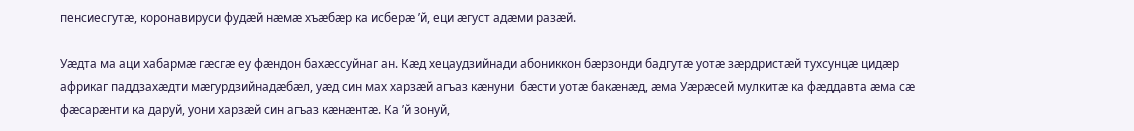пенсиесгутæ, коронавируси фудæй нæмæ хъæбæр ка исберæ ’й, еци æгуст адæми разæй.

Уæдта ма аци хабармæ гæсгæ еу фæндон бахæссуйнаг ан. Кæд хецаудзийнади абониккон бæрзонди бадгутæ уотæ зæрдристæй тухсунцæ цидæр африкаг паддзахæдти мæгурдзийнадæбæл, уæд син мах харзæй агъаз кæнуни  бæсти уотæ бакæнæд, æма Уæрæсей мулкитæ ка фæддавта æма сæ фæсарæнти ка даруй, уони харзæй син агъаз кæнæнтæ. Ка ’й зонуй,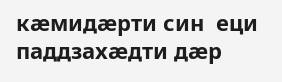кæмидæрти син  еци паддзахæдти дæр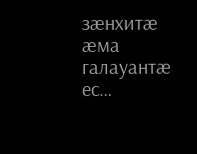зæнхитæ æма галауантæ ес…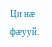Ци нæ фæууй.